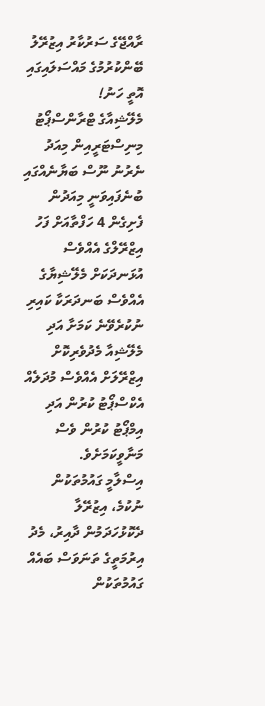ރާއްޖޭގެ ސަރުކާރު އިޒުރޭލު ބޭންކުރުމުގެ މައްސަލައިގައި އޮތީ ހަނު!
މެލޭޝިއާގެ ޓްރާންސްޕޯޓު މިނިސްޓަރީއިން މިއަދު ނެރުނު ނޫސް ބަޔާނެއްގައި ބުނެފައިވަނީ މިއަދުން ފެށިގެން 4 ހަފްތާއަށް ފަހު އިޒްރޭލްގެ އެއްވެސް އުޅަނދަކަށް މެލޭޝިޔާގެ އެއްވެސް ބަނދަރަކާ ކައިރި ނުކުރެވޭނެ ކަމަށާ އަދި މެލޭޝިއާ މެދުވެރިކޮށް އިޒްރޭލަށް އެއްވެސް މުދަލެއް އެކްސްޕޯޓު ކުރުން އަދި އިމްޕޯޓު ކުރުން ވެސް މަނާވީކަމަށެވެ.
އިސްލާމީ ގައުމުތަކުން ނުކުމެ، އިޒުރޭލާ ދެކޮޅުހަދަމުން ދާއިރު، މެދު އިރުމަތީގެ ތަނަވަސް ބައެއް ގައުމުތަކުން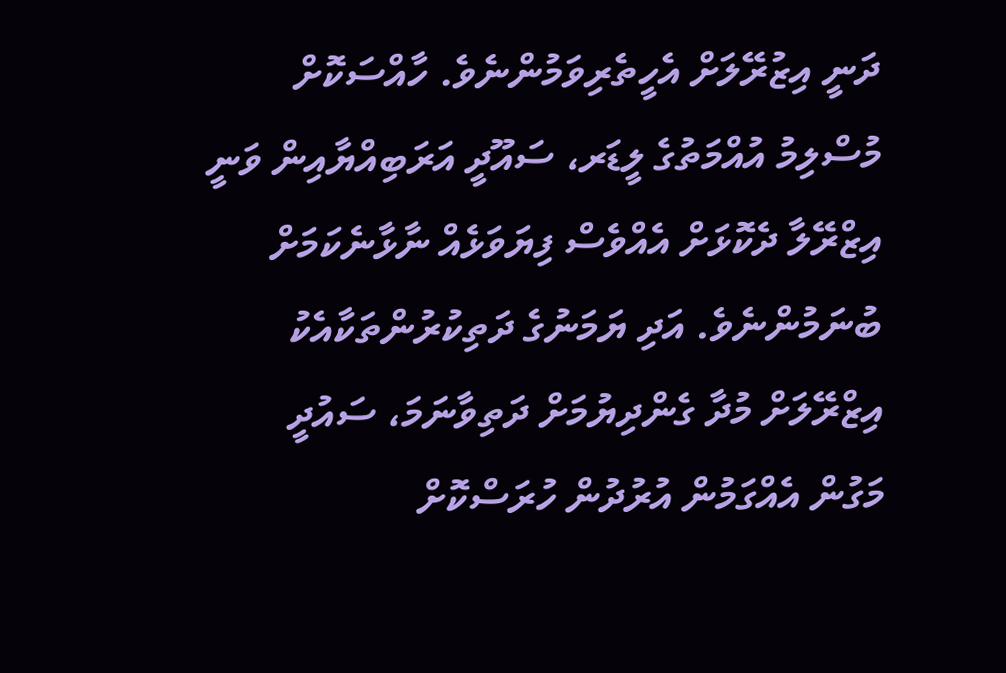ދަނީ އިޒުރޭލަށް އެހީތެރިވަމުންނެވެ. ހާއްސަކޮށް މުސްލިމު އުއްމަތުގެ ލީޑަރ، ސައޫދީ އަރަބިއްޔާއިން ވަނީ އިޒްރޭލާ ދެކޮޅަށް އެއްވެސް ފިޔަވަޅެއް ނާޅާނެކަމަށް ބުނަމުންނެވެ. އަދި ޔަމަނުގެ ދަތިކުރުންތަކާއެކު އިޒްރޭލަށް މުދާ ގެންދިޔުމަށް ދަތިވާނަމަ، ސައުދީ މަގުން އެއްގަމުން އުރުދުން ހުރަސްކޮށް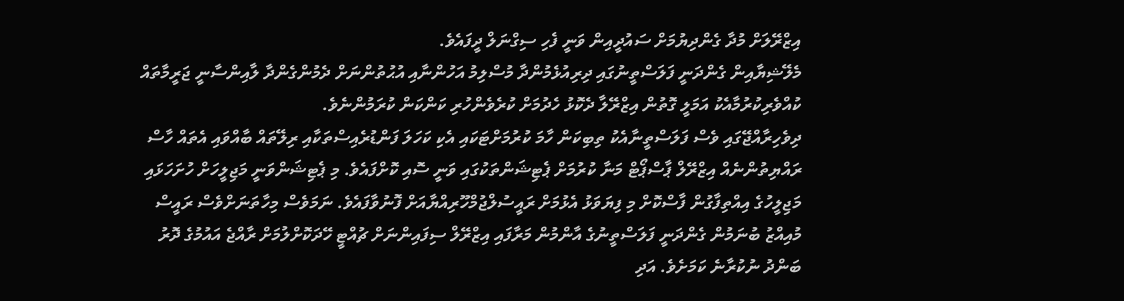އިޒްރޭލަށް މުދާ ގެންދިޔުމަށް ސައުދީއިން ވަނީ ފެހި ސިގްނަލް ދީފައެވެ.
މެލޭޝިޔާއިން ގެންދަނީ ފަލަސްތީނުގައި ދިރިއުޅެމުންދާ މުސްލިމު އަހުންނާއި އުޙުތުންނަށް ދެމުންގެންދާ ލާއިންސާނީ ޖަރީމާތައް ކުއްވެރިކުރުމާއެކު އަމަލީ ގޮތުން އިޒްރޭލާ ދެކޮޅު ހެދުމަށް ކުރެވެންހުރި ކަންކަން ކުރަމުންނެވެ.
ދިވެހިރާއްޖޭގައި ވެސް ފަލަސްތީނާއެކު ތިބިކަން ހާމަ ކުރުމަށްޓަކައި އެކި ކަހަލަ ފަންޑުރެއިސްތަކާއި ރިލޭތައް ބާއްވައި އެތައް ހާސް ރައްޔިތުންނެއް އިޒްރޭލް ޕާސްޕޯޓް މަނާ ކުރުމަށް ޕެޓިޝަންތަކުގައި ވަނީ ސޮއި ކޮށްފައެވެ. މި ޕެޓިޝަންވަނީ މަޖިލީހަށް ހުށަހަޅައި މަޖިލީހުގެ އިއްތިފާގުން ފާސްކޮށް މި ފިޔަވަޅު އެޅުމަށް ރައީސުލްޖުމްހޫރިއްޔާއަށް ފޮނުވާފައެވެ. ނަމަވެސް މިހާތަނަށްވެސް ރައީސް މުއިއްޒު ބުނަމުން ގެންދަނީ ފަލަސްތީނުގެ އާންމުން މަރާފައި އިޒްރޭލް ސިފައިންނަށް ޗުއްޓީ ހޭދަކޮށްލުމަށް ރާއްޖެ އައުމުގެ ދޮރު ބަންދު ނުކުރާނެ ކަމަށެވެ. އަދި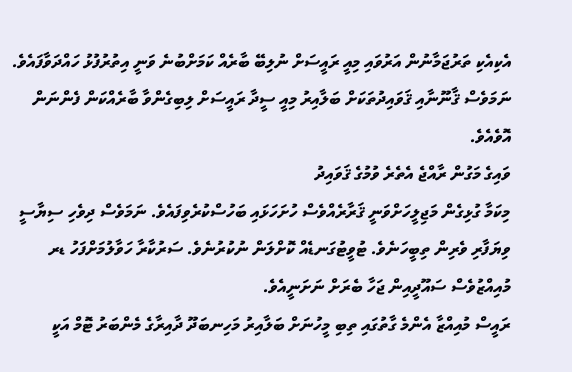އެކިއެކި ތަރުޖަމާނުން އަރުވައި މިއީ ރައީސަށް ނުލިބޭ ބާރެއް ކަމަށްބުނެ ވަނީ އިތުރުފުޅު ހައްދަވާފައެވެ. ނަމަވެސް ޤާނޫނާއި ޤަވައިދުތަކަށް ބަލާއިރު މިއީ ސީދާ ރައީސަށް ލިބިގެންވާ ބާރެއްކަން ފެންނަން އޮވެއެވެ.
ވައިގެ މަގުން ރާއްޖެ އެތެރެ ވުމުގެ ޤަވައިދު
މިކަމާ ގުޅިގެން މަޖިލީހަށްވަނީ ޤަރާރެއްވެސް ހުށަހަޅައި ބަހުސްކުރެވިފައެވެ. ނަމަވެސް ދިވެހި ސިޔާސީ ވިޔަފާރި ވެރިން ތިބީހަނެވެ. ޓުވީޓުގަނޑެއް ކޮށްލަން ނުކުރުނެވެ. ސަރުކާރާ ހަވާލުމަށްފަހު ޑރ މުއިއްޒުވެސް ސައޫދީއިން ޖަހާ ބެރަށް ނަށަނީއެވެ.
ރައީސް މުއިއްޒާ އެންމެ ގާތުގައި ތިބި މީހުނަށް ބަލާއިރު މަހިނބަދޫ ދާއިރާގެ މެންބަރު ޓޮމް އަކީ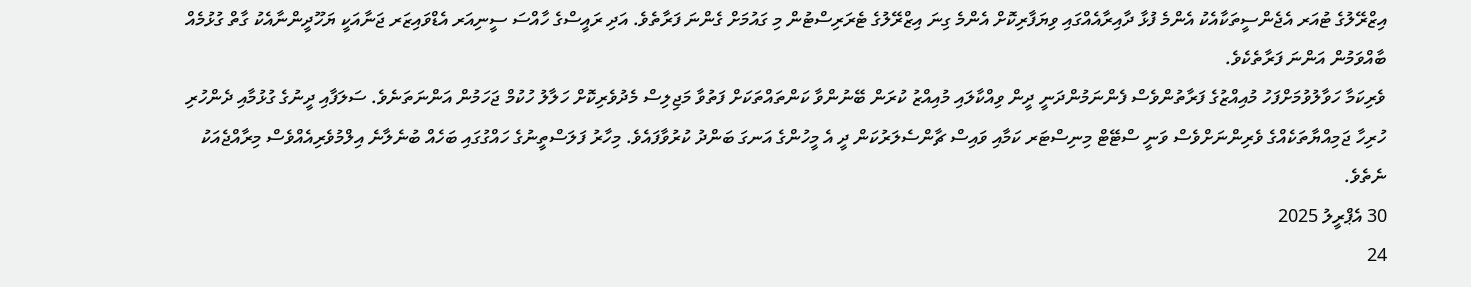އިޒްރޭލުގެ ޓުއަރ އެޖެންސީތަކާއެކު އެންމެ ފުޅާ ދާއިރާއެއްގައި ވިޔަފާރިކޮށް އެންމެ ގިނަ އިޒްރޭލުގެ ޓެރަރިސްޓުން މި ގައުމަށް ގެންނަ ފަރާތެވެ. އަދި ރައީސްގެ ހާއްސަ ސީނިއަރ އެޑްވައިޒަރ ޖަނާއަކީ ޔަހޫދީންނާއެކު ގާތް ގުޅުމެއް ބާއްވަމުން އަންނަ ފަރާތެކެވެ.
ވެރިކަމާ ހަވާލުވުމަށްފަހު މުއިއްޒުގެ ފަރާތުންވެސް ފެންނަމުންދަނީ ދީން ވިއްކާލައި މުއިއްޒު ކުރަން ބޭނުންވާ ކަންތައްތަކަށް ފަތުވާ މަޖިލިސް މެދުވެރިކޮށް ހަލާލު ހުކުމް ޖަހަމުން އަންނަތަނެވެ. ސަލަފާއި ދީނުގެ ގުޅުމާއި ދެންހުރި ހުރިހާ ޖަމިއްޔާތަކެއްގެ ވެރިންނަށްވެސް ވަނީ ސްޓޭޓް މިނިސްޓަރ ކަމާއި ވައިސް ޗާންސެލަރުކަން ދީ އެ މީހުންގެ އަނގަ ބަންދު ކުރުވާފައެވެ. މިހާރު ފަލަސްތީނުގެ ހައްގުގައި ބަހެއް ބުނެލާނެ އިލްމުވެރިއެއްވެސް މިރާއްޖެއަކު ނެތެވެ.
30 އެޕްރީލު 2025
24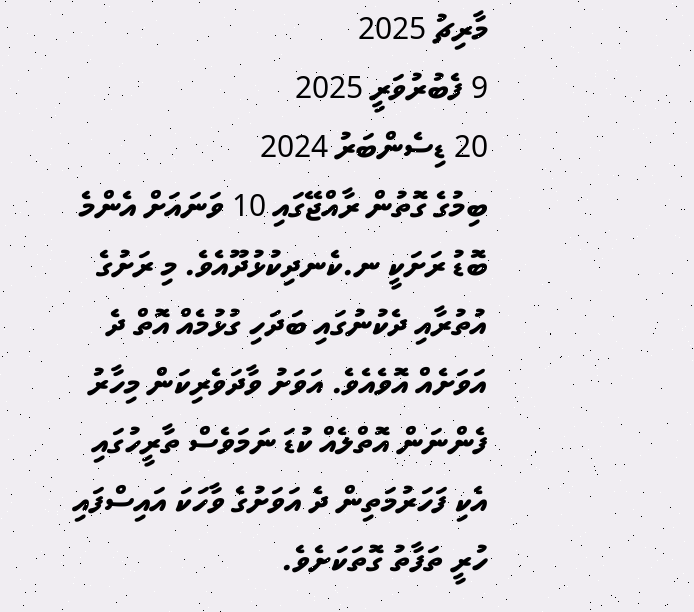މާރިޗު 2025
9 ފެބުރުވަރީ 2025
20 ޑިސެންބަރު 2024
ބިމުގެ ގޮތުން ރާއްޖޭގައި 10 ވަނައަށް އެންމެ ބޮޑު ރަށަކީ ނ.ކެނދިކުޅުދޫއެވެ. މި ރަށުގެ އުތުރާއި ދެކުނުގައި ބަދަހި ގުޅުމެއް އޮތް ދެ އަވަށެއް އޮވެއެވެ. އަވަށު ވާދަވެރިކަން މިހާރު ފެންނަން އޮތްލެއް ކުޑަ ނަމަވެސް ތާރީހުގައި އެކި ފަހަރުމަތިން ދެ އަވަށުގެ ވާހަކަ އައިސްފައި ހުރީ ތަފާތު ގޮތަކަށެވެ.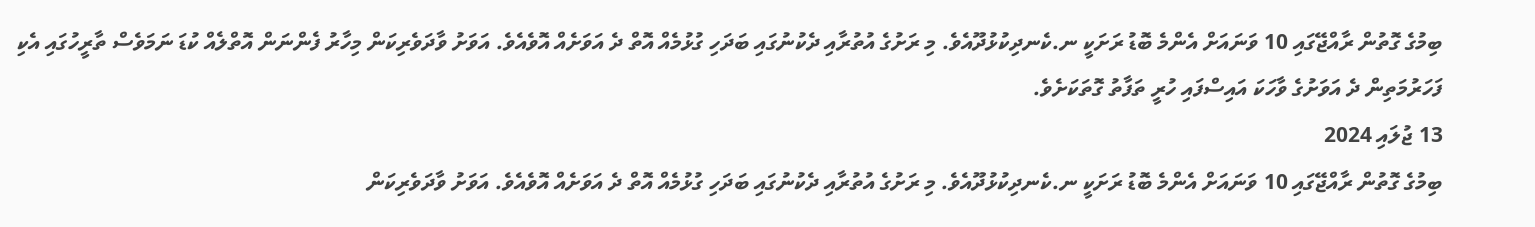ބިމުގެ ގޮތުން ރާއްޖޭގައި 10 ވަނައަށް އެންމެ ބޮޑު ރަށަކީ ނ.ކެނދިކުޅުދޫއެވެ. މި ރަށުގެ އުތުރާއި ދެކުނުގައި ބަދަހި ގުޅުމެއް އޮތް ދެ އަވަށެއް އޮވެއެވެ. އަވަށު ވާދަވެރިކަން މިހާރު ފެންނަން އޮތްލެއް ކުޑަ ނަމަވެސް ތާރީހުގައި އެކި ފަހަރުމަތިން ދެ އަވަށުގެ ވާހަކަ އައިސްފައި ހުރީ ތަފާތު ގޮތަކަށެވެ.
13 ޖުލައި 2024
ބިމުގެ ގޮތުން ރާއްޖޭގައި 10 ވަނައަށް އެންމެ ބޮޑު ރަށަކީ ނ.ކެނދިކުޅުދޫއެވެ. މި ރަށުގެ އުތުރާއި ދެކުނުގައި ބަދަހި ގުޅުމެއް އޮތް ދެ އަވަށެއް އޮވެއެވެ. އަވަށު ވާދަވެރިކަން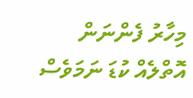މިހާރު ފެންނަން އޮތްލެއް ކުޑަ ނަމަވެސް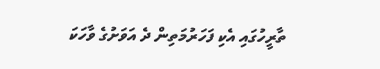ތާރީހުގައި އެކި ފަހަރުމަތިން ދެ އަވަށުގެ ވާހަކަ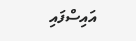އައިސްފައި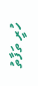ހުރީ ތަފާތު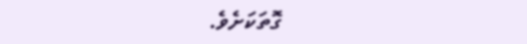ގޮތަކަށެވެ.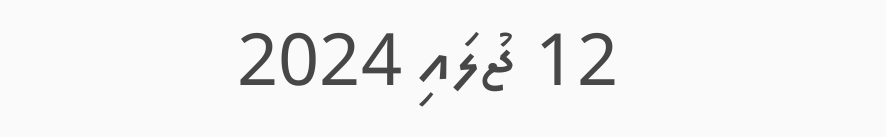12 ޖުލައި 2024